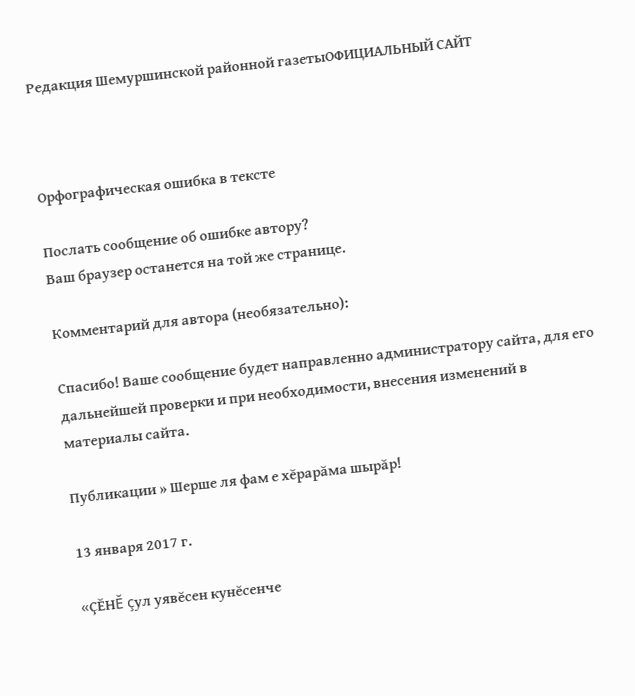Редакция Шемуршинской районной газетыОФИЦИАЛЬНЫЙ САЙТ



Орфографическая ошибка в тексте

Послать сообщение об ошибке автору?
Ваш браузер останется на той же странице.

Комментарий для автора (необязательно):

Спасибо! Ваше сообщение будет направленно администратору сайта, для его дальнейшей проверки и при необходимости, внесения изменений в материалы сайта.

Публикации » Шерше ля фам е хĕрарăма шырăр!

13 января 2017 г.

«ÇĔНĔ çул уявĕсен кунĕсенче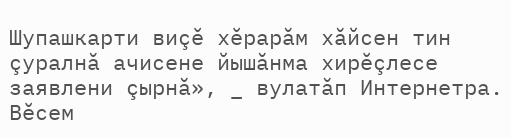Шупашкарти виçĕ хĕрарăм хăйсен тин çуралнă ачисене йышăнма хирĕçлесе заявлени çырнă», _ вулатăп Интернетра. Вĕсем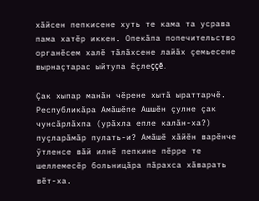хăйсен пепкисене хуть те кама та усрава пама хатĕр иккен. Опекăпа попечительство органĕсем халĕ тăлăхсене лайăх çемьесене вырнаçтарас ыйтупа ĕçлеççĕ.

Çак хыпар манăн чĕрене хытă ыраттарчĕ. Республикăра Амăшĕпе Ашшĕн çулне çак чунсăрлăхпа (урăхла епле калăн-ха?) пуçларăмăр пулать-и? Амăшĕ хăйĕн варĕнче ỹтленсе вăй илнĕ пепкине пĕрре те шеллемесĕр больницăра пăрахса хăварать вĕт-ха.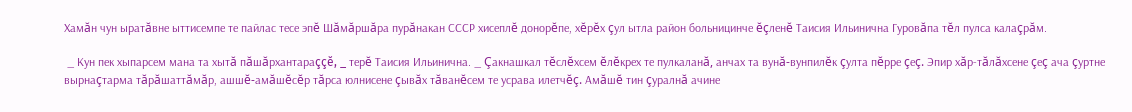Хамăн чун ыратăвне ыттисемпе те пайлас тесе эпĕ Шăмăршăра пурăнакан СССР хисеплĕ донорĕпе, хĕрĕх çул ытла район больницинче ĕçленĕ Таисия Ильинична Гуровăпа тĕл пулса калаçрăм.

 _ Кун пек хыпарсем мана та хытă пăшăрхантараççĕ, _ терĕ Таисия Ильинична. _ Çакнашкал тĕслĕхсем ĕлĕкрех те пулкаланă, анчах та вунă-вунпилĕк çулта пĕрре çеç. Эпир хăр-тăлăхсене çеç ача çуртне вырнаçтарма тăрăшаттăмăр, ашшĕ-амăшĕсĕр тăрса юлнисене çывăх тăванĕсем те усрава илетчĕç. Амăшĕ тин çуралнă ачине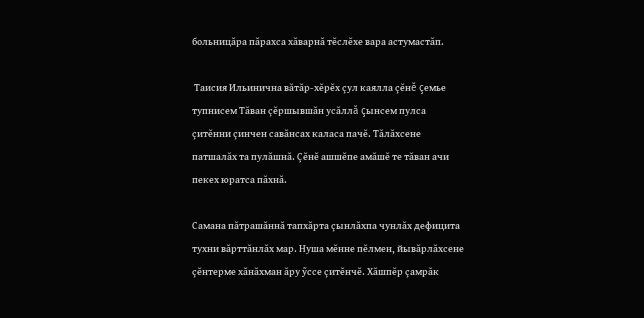больницăра пăрахса хăварнă тĕслĕхе вара астумастăп.

 Таисия Ильинична вăтăр-хĕрĕх çул каялла çĕнĕ çемье тупнисем Тăван çĕршывшăн усăллă çынсем пулса çитĕнни çинчен савăнсах каласа пачĕ. Тăлăхсене патшалăх та пулăшнă. Çĕнĕ ашшĕпе амăшĕ те тăван ачи пекех юратса пăхнă.

Самана пăтрашăннă тапхăрта çынлăхпа чунлăх дефицита тухни вăрттăнлăх мар. Нуша мĕнне пĕлмен, йывăрлăхсене çĕнтерме хăнăхман ăру ỹссе çитĕнчĕ. Хăшпĕр çамрăк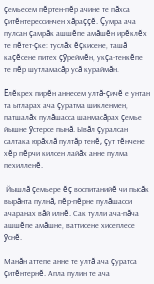çемьесем пĕртен-пĕр ачине те пăхса çитĕнтерессинчен хăраççĕ. Çумра ача пулсан çамрăк ашшĕпе амăшĕн ирĕклĕх те пĕтет-çке: туслăх ĕçкисене, ташă каçĕсене питех çỹреймĕн, укçа-тенкĕпе те пĕр шутламасăр усă кураймăн.

Ĕлĕкрех пирĕн аннесем ултă-çичĕ е унтан та ытларах ача çуратма шикленмен, патшалăх пулăшасса шанмасăрах çемье йышне ỹстерсе пынă. Ывăл çуралсан салтака юрăхлă пултăр тенĕ, çут тĕнчене хĕр пĕрчи килсен лайăх анне пулма пехилленĕ.

 Йышлă çемьере ĕç воспитанийĕ чи пысăк вырăнта пулнă, пĕр-пĕрне пулăшасси ачаранах вăй илнĕ. Сак тулли ача-пăча ашшĕпе амăшне, ваттисене хисеплесе ỹснĕ.

Манăн аттепе анне те ултă ача çуратса çитĕнтернĕ. Апла пулин те ача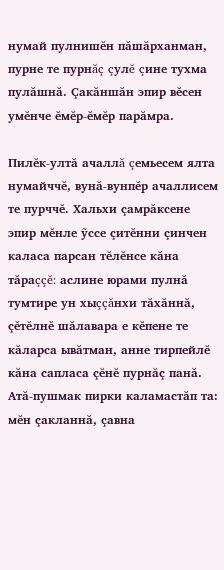нумай пулнишĕн пăшăрханман, пурне те пурнăç çулĕ çине тухма пулăшнă. Çакăншăн эпир вĕсен умĕнче ĕмĕр-ĕмĕр парăмра.

Пилĕк-ултă ачаллă çемьесем ялта нумайччĕ, вунă-вунпĕр ачаллисем те пурччĕ. Хальхи çамрăксене эпир мĕнле ỹссе çитĕнни çинчен каласа парсан тĕлĕнсе кăна тăраççĕ: аслине юрами пулнă тумтире ун хыççăнхи тăхăннă, çĕтĕлнĕ шăлавара е кĕпене те кăларса ывăтман, анне тирпейлĕ кăна сапласа çĕнĕ пурнăç панă. Атă-пушмак пирки каламастăп та: мĕн çакланнă, çавна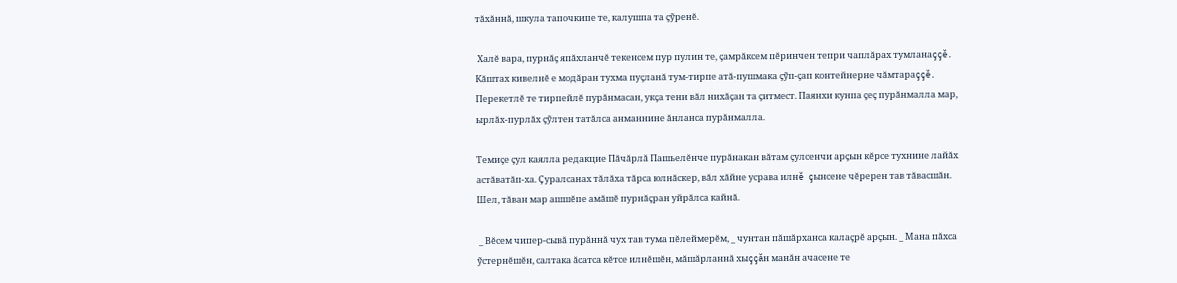тăхăннă, шкула тапочкипе те, калушпа та çỹренĕ.

 Халĕ вара, пурнăç япăхланчĕ текенсем пур пулин те, çамрăксем пĕринчен тепри чаплăрах тумланаççĕ. Кăштах кивелнĕ е модăран тухма пуçланă тум-тирпе атă-пушмака çỹп-çап контейнерне чăмтараççĕ. Перекетлĕ те тирпейлĕ пурăнмасан, укçа тени вăл нихăçан та çитмест. Паянхи кунпа çеç пурăнмалла мар, ырлăх-пурлăх çỹлтен татăлса анманнине ăнланса пурăнмалла.

Темиçе çул каялла редакцие Пăчăрлă Пашьелĕнче пурăнакан вăтам çулсенчи арçын кĕрсе тухнине лайăх астăватăп-ха. Çуралсанах тăлăха тăрса юлнăскер, вăл хăйне усрава илнĕ çынсене чĕререн тав тăвасшăн. Шел, тăван мар ашшĕпе амăшĕ пурнăçран уйрăлса кайнă.

 _ Вĕсем чипер-сывă пурăннă чух тав тума пĕлеймерĕм, _ чунтан пăшăрханса калаçрĕ арçын. _ Мана пăхса ỹстернĕшĕн, салтака ăсатса кĕтсе илнĕшĕн, мăшăрланнă хыççăн манăн ачасене те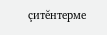çитĕнтерме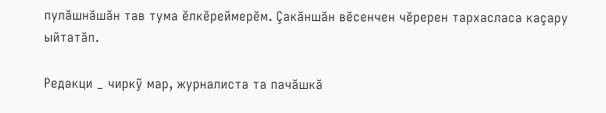пулăшнăшăн тав тума ĕлкĕреймерĕм. Çакăншăн вĕсенчен чĕререн тархасласа каçару ыйтатăп.

Редакци _ чиркỹ мар, журналиста та пачăшкă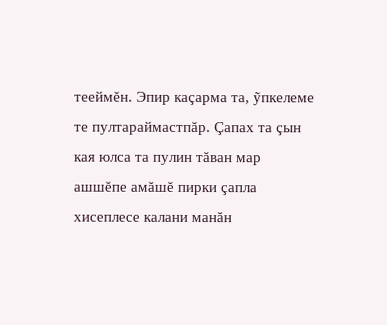тееймĕн. Эпир каçарма та, ỹпкелеме те пултараймастпăр. Çапах та çын кая юлса та пулин тăван мар ашшĕпе амăшĕ пирки çапла хисеплесе калани манăн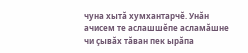чуна хытă хумхантарчĕ. Унăн ачисем те аслашшĕпе асламăшне чи çывăх тăван пек ырăпа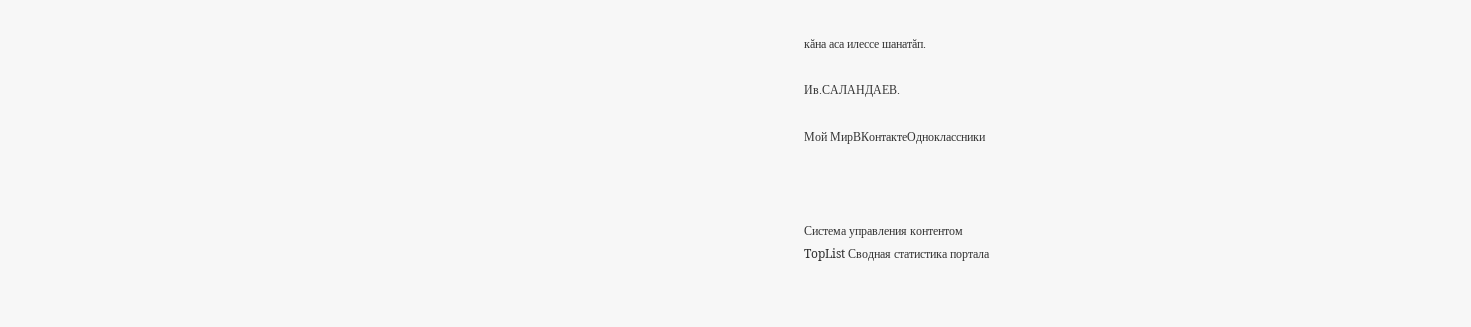кăна аса илессе шанатăп.

Ив.САЛАНДАЕВ.

Мой МирВКонтактеОдноклассники



Система управления контентом
TopList Сводная статистика портала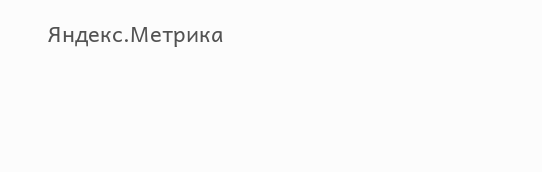Яндекс.Метрика